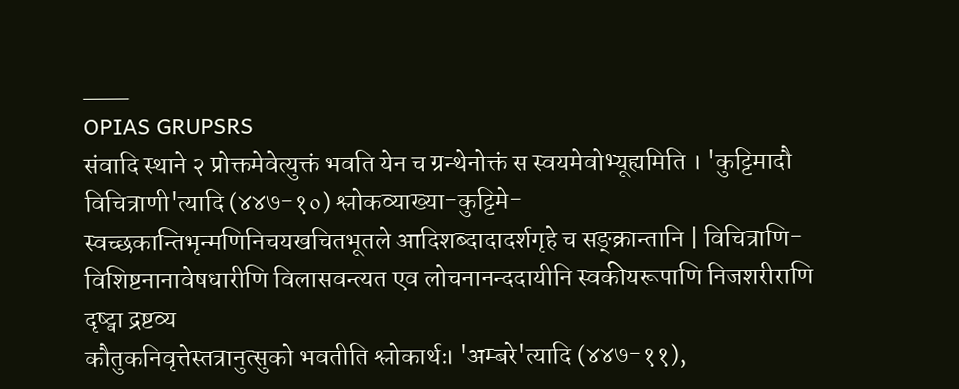___
OPIAS GRUPSRS
संवादि स्थाने २ प्रोक्तमेवेत्युक्तं भवति येन च ग्रन्थेनोक्तं स स्वयमेवोभ्यूह्यमिति । 'कुट्टिमादौ विचित्राणी'त्यादि (४४७-१०) श्लोकव्याख्या-कुट्टिमे-स्वच्छकान्तिभृन्मणिनिचयखचितभूतले आदिशब्दादादर्शगृहे च सङ्क्रान्तानि | विचित्राणि-विशिष्टनानावेषधारीणि विलासवन्त्यत एव लोचनानन्ददायीनि स्वकीयरूपाणि निजशरीराणि दृष्ट्वा द्रष्टव्य
कौतुकनिवृत्तेस्तत्रानुत्सुको भवतीति श्लोकार्थः। 'अम्बरे'त्यादि (४४७-११),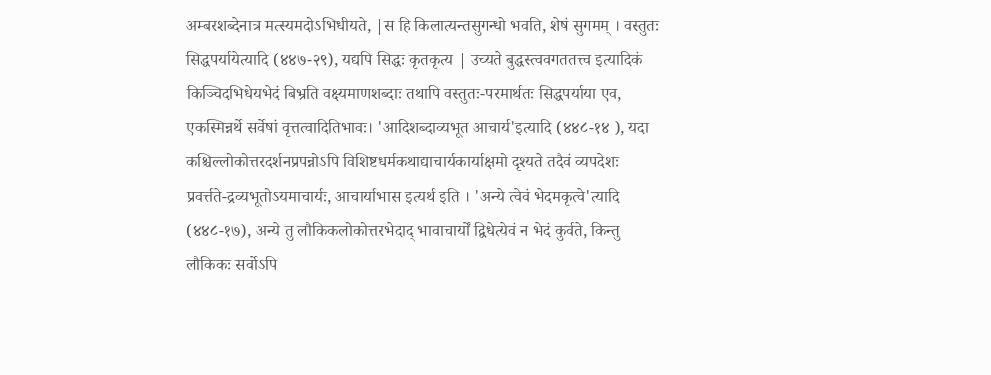अम्बरशब्देनात्र मत्स्यमदोऽभिधीयते, |स हि किलात्यन्तसुगन्धो भवति, शेषं सुगमम् । वस्तुतः सिद्धपर्यायेत्यादि (४४७-२९), यद्यपि सिद्धः कृतकृत्य | उच्यते बुद्धस्त्ववगततत्त्व इत्यादिकं किञ्चिदभिधेयभेदं बिभ्रति वक्ष्यमाणशब्दाः तथापि वस्तुतः-परमार्थतः सिद्धपर्याया एव, एकस्मिन्नर्थे सर्वेषां वृत्तत्वादितिभावः। 'आदिशब्दाव्यभूत आचार्य'इत्यादि (४४८-१४ ), यदा कश्चिल्लोकोत्तरदर्शनप्रपन्नोऽपि विशिष्टधर्मकथाद्याचार्यकार्याक्षमो दृश्यते तदैवं व्यपदेशः प्रवर्त्तते-द्रव्यभूतोऽयमाचार्यः, आचार्याभास इत्यर्थ इति । 'अन्ये त्वेवं भेदमकृत्वे'त्यादि (४४८-१७), अन्ये तु लौकिकलोकोत्तरभेदाद् भावाचार्यों द्विधेत्येवं न भेदं कुर्वते, किन्तु लौकिकः सर्वोऽपि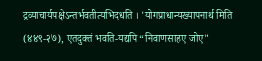द्रव्याचार्यपक्षेऽन्तर्भवतीत्यभिदधति । 'योगप्राधान्यख्यापनार्थ मिति (४४९-२७), एतदुक्तं भवति-यद्यपि “निवाणसाहए जोए"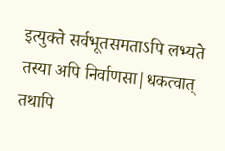इत्युक्ते सर्वभूतसमताऽपि लभ्यते तस्या अपि निर्वाणसा|धकत्वात् तथापि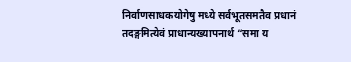निर्वाणसाधकयोगेषु मध्ये सर्वभूतसमतैव प्रधानं तदङ्गमित्येवं प्राधान्यख्यापनार्थ “समा य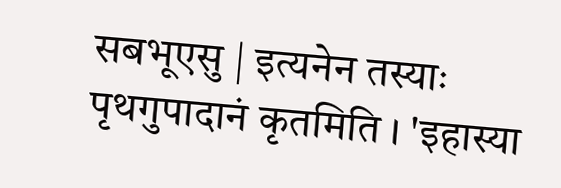सबभूएसु | इत्यनेन तस्याः पृथगुपादानं कृतमिति । 'इहास्या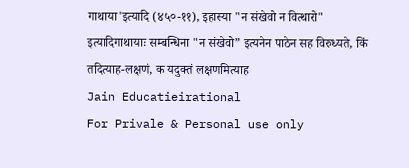गाथाया'इत्यादि (४५०-११), इहास्या "न संखेवो न वित्थारो" इत्यादिगाथायाः सम्बन्धिना "न संखेवो” इत्यनेन पाठेन सह विरुध्यते, किं तदित्याह-लक्षणं, क यदुक्तं लक्षणमित्याह
Jain Educatieirational
For Privale & Personal use only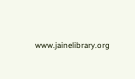www.jainelibrary.org